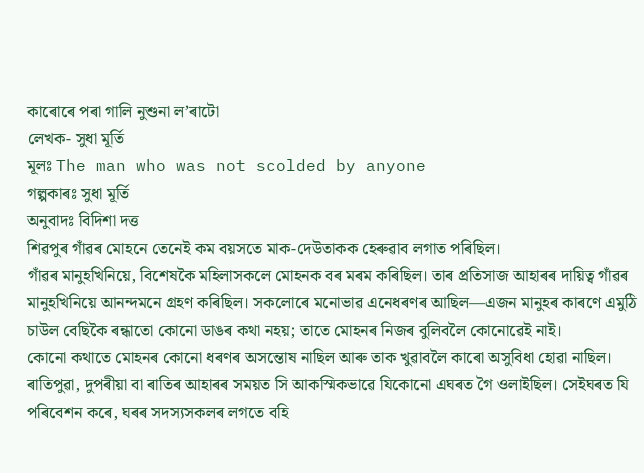কাৰোৰে পৰা গালি নুশুনা ল’ৰাটো
লেখক- সুধা মূৰ্তি
মূলঃ The man who was not scolded by anyone
গল্পকাৰঃ সুধা মূৰ্তি
অনুবাদঃ বিদিশা দত্ত
শিৱপুৰ গাঁৱৰ মোহনে তেনেই কম বয়সতে মাক-দেউতাকক হেৰুৱাব লগাত পৰিছিল।
গাঁৱৰ মানুহখিনিয়ে, বিশেষকৈ মহিলাসকলে মোহনক বৰ মৰম কৰিছিল। তাৰ প্ৰতিসাজ আহাৰৰ দায়িত্ব গাঁৱৰ মানুহখিনিয়ে আনন্দমনে গ্ৰহণ কৰিছিল। সকলোৰে মনোভাৱ এনেধৰণৰ আছিল—এজন মানুহৰ কাৰণে এমুঠি চাউল বেছিকৈ ৰন্ধাতো কোনো ডাঙৰ কথা নহয়; তাতে মোহনৰ নিজৰ বুলিবলৈ কোনোৱেই নাই।
কোনো কথাতে মোহনৰ কোনো ধৰণৰ অসন্তোষ নাছিল আৰু তাক খুৱাবলৈ কাৰো অসুবিধা হোৱা নাছিল। ৰাতিপুৱা, দুপৰীয়া বা ৰাতিৰ আহাৰৰ সময়ত সি আকস্মিকভাৱে যিকোনো এঘৰত গৈ ওলাইছিল। সেইঘৰত যি পৰিবেশন কৰে, ঘৰৰ সদস্যসকলৰ লগতে বহি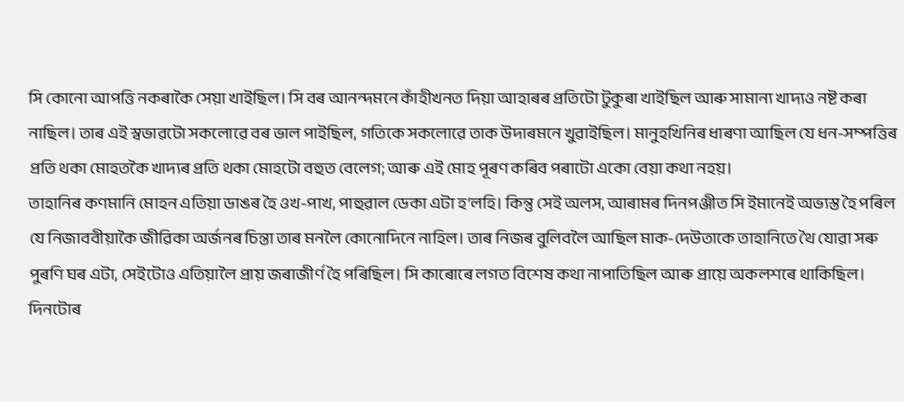সি কোনো আপত্তি নকৰাকৈ সেয়া খাইছিল। সি বৰ আনন্দমনে কাঁহীখনত দিয়া আহাৰৰ প্ৰতিটো টুকুৰা খাইছিল আৰু সামান্য খাদ্যও নষ্ট কৰা নাছিল। তাৰ এই স্বভাৱটো সকলোৱে বৰ ভাল পাইছিল, গতিকে সকলোৱে তাক উদাৰমনে খুৱাইছিল। মানুহখিনিৰ ধাৰণা আছিল যে ধন-সম্পত্তিৰ প্ৰতি থকা মোহতকৈ খাদ্যৰ প্ৰতি থকা মোহটো বহুত বেলেগ; আৰু এই মোহ পূৰণ কৰিব পৰাটো একো বেয়া কথা নহয়।
তাহানিৰ কণমানি মোহন এতিয়া ডাঙৰ হৈ ওখ-পাখ, পাহুৱাল ডেকা এটা হ’লহি। কিন্তু সেই অলস, আৰামৰ দিনপঞ্জীত সি ইমানেই অভ্যস্ত হৈ পৰিল যে নিজাববীয়াকৈ জীৱিকা অৰ্জনৰ চিন্তা তাৰ মনলৈ কোনোদিনে নাহিল। তাৰ নিজৰ বুলিবলৈ আছিল মাক-দেউতাকে তাহানিতে থৈ যোৱা সৰু পুৰণি ঘৰ এটা, সেইটোও এতিয়ালৈ প্ৰায় জৰাজীৰ্ণ হৈ পৰিছিল। সি কাৰোৰে লগত বিশেষ কথা নাপাতিছিল আৰু প্ৰায়ে অকলশৰে থাকিছিল। দিনটোৰ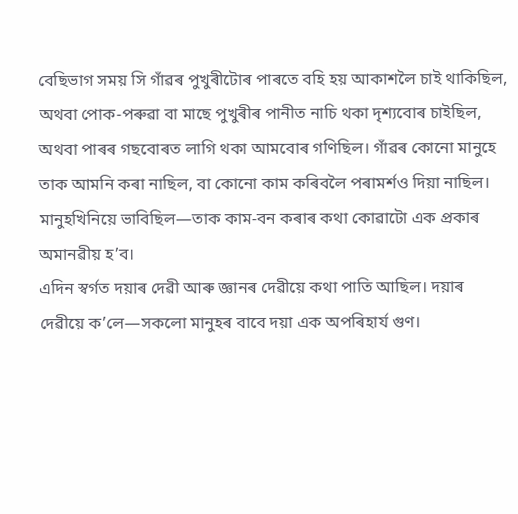বেছিভাগ সময় সি গাঁৱৰ পুখুৰীটোৰ পাৰতে বহি হয় আকাশলৈ চাই থাকিছিল, অথবা পোক-পৰুৱা বা মাছে পুখুৰীৰ পানীত নাচি থকা দৃশ্যবোৰ চাইছিল, অথবা পাৰৰ গছবোৰত লাগি থকা আমবোৰ গণিছিল। গাঁৱৰ কোনো মানুহে তাক আমনি কৰা নাছিল, বা কোনো কাম কৰিবলৈ পৰামৰ্শও দিয়া নাছিল। মানুহখিনিয়ে ভাবিছিল—তাক কাম-বন কৰাৰ কথা কোৱাটো এক প্ৰকাৰ অমানৱীয় হ’ব।
এদিন স্বৰ্গত দয়াৰ দেৱী আৰু জ্ঞানৰ দেৱীয়ে কথা পাতি আছিল। দয়াৰ দেৱীয়ে ক’লে—সকলো মানুহৰ বাবে দয়া এক অপৰিহাৰ্য গুণ।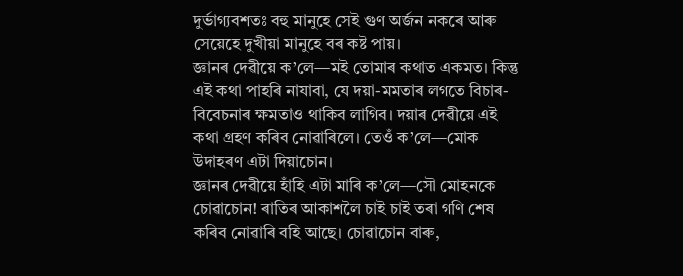দুৰ্ভাগ্যবশতঃ বহু মানুহে সেই গুণ অৰ্জন নকৰে আৰু সেয়েহে দুখীয়া মানুহে বৰ কষ্ট পায়।
জ্ঞানৰ দেৱীয়ে ক’লে—মই তোমাৰ কথাত একমত। কিন্তু এই কথা পাহৰি নাযাবা, যে দয়া-মমতাৰ লগতে বিচাৰ-বিবেচনাৰ ক্ষমতাও থাকিব লাগিব। দয়াৰ দেৱীয়ে এই কথা গ্ৰহণ কৰিব নোৱাৰিলে। তেওঁ ক’লে—মোক উদাহৰণ এটা দিয়াচোন।
জ্ঞানৰ দেৱীয়ে হাঁহি এটা মাৰি ক’লে—সৌ মোহনকে চোৱাচোন! ৰাতিৰ আকাশলৈ চাই চাই তৰা গণি শেষ কৰিব নোৱাৰি বহি আছে। চোৱাচোন বাৰু,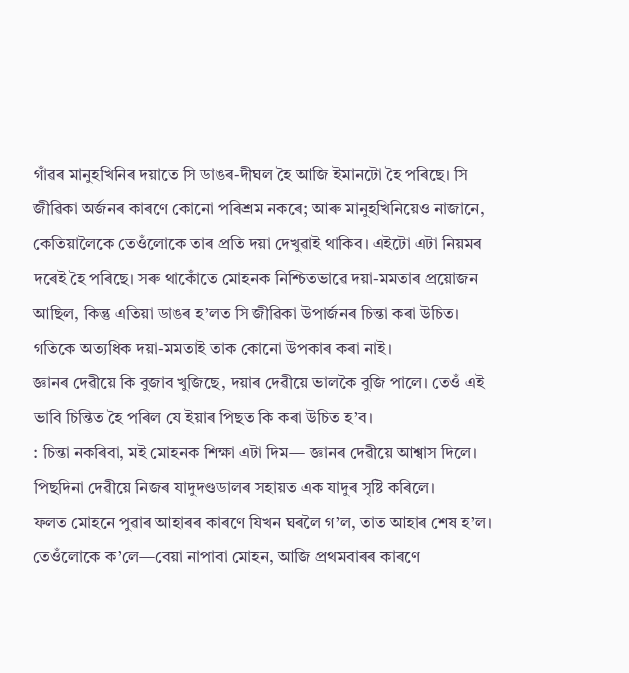গাঁৱৰ মানুহখিনিৰ দয়াতে সি ডাঙৰ-দীঘল হৈ আজি ইমানটো হৈ পৰিছে। সি জীৱিকা অৰ্জনৰ কাৰণে কোনো পৰিশ্ৰম নকৰে; আৰু মানুহখিনিয়েও নাজানে, কেতিয়ালৈকে তেওঁলোকে তাৰ প্ৰতি দয়া দেখুৱাই থাকিব। এইটো এটা নিয়মৰ দৰেই হৈ পৰিছে। সৰু থাকোঁতে মোহনক নিশ্চিতভাৱে দয়া-মমতাৰ প্ৰয়োজন আছিল, কিন্তু এতিয়া ডাঙৰ হ’লত সি জীৱিকা উপাৰ্জনৰ চিন্তা কৰা উচিত। গতিকে অত্যধিক দয়া-মমতাই তাক কোনো উপকাৰ কৰা নাই।
জ্ঞানৰ দেৱীয়ে কি বুজাব খুজিছে, দয়াৰ দেৱীয়ে ভালকৈ বুজি পালে। তেওঁ এই ভাবি চিন্তিত হৈ পৰিল যে ইয়াৰ পিছত কি কৰা উচিত হ’ব।
: চিন্তা নকৰিবা, মই মোহনক শিক্ষা এটা দিম— জ্ঞানৰ দেৱীয়ে আশ্বাস দিলে।
পিছদিনা দেৱীয়ে নিজৰ যাদুদণ্ডডালৰ সহায়ত এক যাদুৰ সৃষ্টি কৰিলে।
ফলত মোহনে পুৱাৰ আহাৰৰ কাৰণে যিখন ঘৰলৈ গ’ল, তাত আহাৰ শেষ হ’ল।
তেওঁলোকে ক’লে—বেয়া নাপাবা মোহন, আজি প্ৰথমবাৰৰ কাৰণে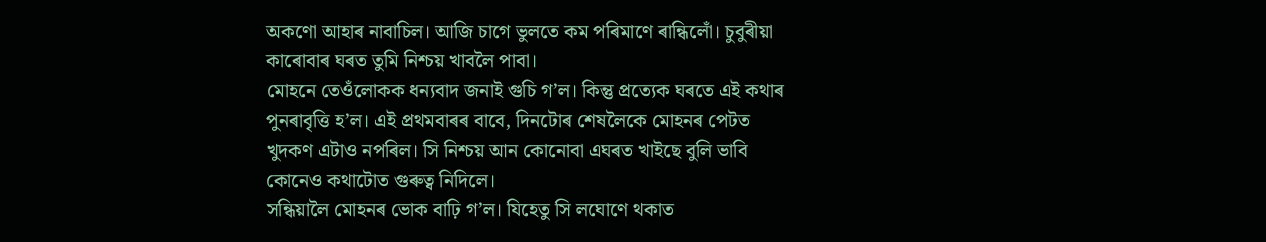অকণো আহাৰ নাবাচিল। আজি চাগে ভুলতে কম পৰিমাণে ৰান্ধিলোঁ। চুবুৰীয়া কাৰোবাৰ ঘৰত তুমি নিশ্চয় খাবলৈ পাবা।
মোহনে তেওঁলোকক ধন্যবাদ জনাই গুচি গ’ল। কিন্তু প্ৰত্যেক ঘৰতে এই কথাৰ পুনৰাবৃত্তি হ’ল। এই প্ৰথমবাৰৰ বাবে, দিনটোৰ শেষলৈকে মোহনৰ পেটত খুদকণ এটাও নপৰিল। সি নিশ্চয় আন কোনোবা এঘৰত খাইছে বুলি ভাবি কোনেও কথাটোত গুৰুত্ব নিদিলে।
সন্ধিয়ালৈ মোহনৰ ভোক বাঢ়ি গ’ল। যিহেতু সি লঘোণে থকাত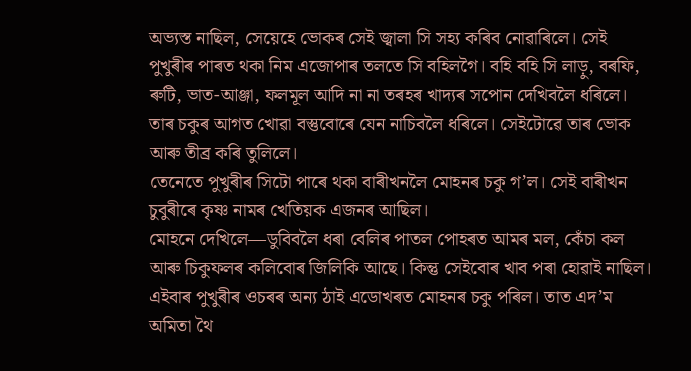অভ্যস্ত নাছিল, সেয়েহে ভোকৰ সেই জ্বালা সি সহ্য কৰিব নোৱাৰিলে। সেই পুখুৰীৰ পাৰত থকা নিম এজোপাৰ তলতে সি বহিলগৈ। বহি বহি সি লাড়ু, বৰফি, ৰুটি, ভাত-আঞ্জা, ফলমূল আদি না না তৰহৰ খাদ্যৰ সপোন দেখিবলৈ ধৰিলে। তাৰ চকুৰ আগত খোৱা বস্তুবোৰে যেন নাচিবলৈ ধৰিলে। সেইটোৱে তাৰ ভোক আৰু তীব্ৰ কৰি তুলিলে।
তেনেতে পুখুৰীৰ সিটো পাৰে থকা বাৰীখনলৈ মোহনৰ চকু গ’ল। সেই বাৰীখন চুবুৰীৰে কৃষ্ণ নামৰ খেতিয়ক এজনৰ আছিল।
মোহনে দেখিলে—ডুবিবলৈ ধৰা বেলিৰ পাতল পোহৰত আমৰ মল, কেঁচা কল আৰু চিকুফলৰ কলিবোৰ জিলিকি আছে। কিন্তু সেইবোৰ খাব পৰা হোৱাই নাছিল। এইবাৰ পুখুৰীৰ ওচৰৰ অন্য ঠাই এডোখৰত মোহনৰ চকু পৰিল। তাত এদ’ম অমিতা থৈ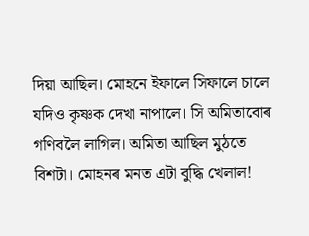দিয়া আছিল। মোহনে ইফালে সিফালে চালে যদিও কৃষ্ণক দেখা নাপালে। সি অমিতাবোৰ গণিবলৈ লাগিল। অমিতা আছিল মুঠতে বিশটা। মোহনৰ মনত এটা বুদ্ধি খেলাল!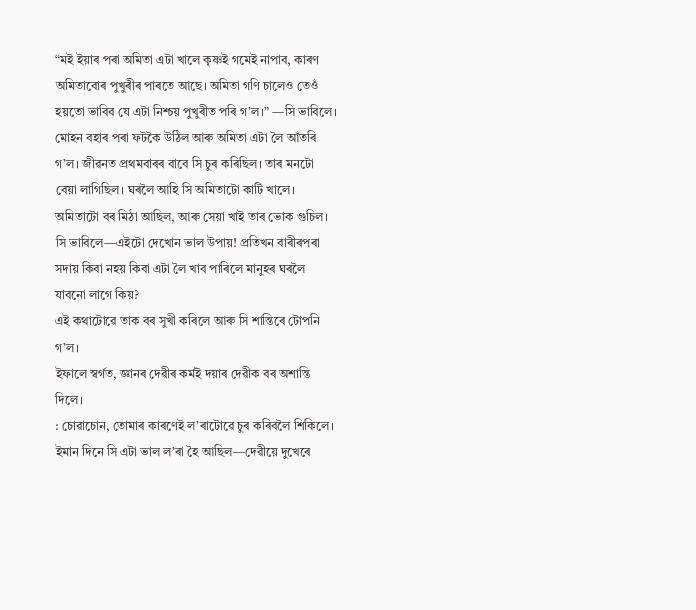“মই ইয়াৰ পৰা অমিতা এটা খালে কৃষ্ণই গমেই নাপাব, কাৰণ অমিতাবোৰ পুখুৰীৰ পাৰতে আছে। অমিতা গণি চালেও তেওঁ হয়তো ভাবিব যে এটা নিশ্চয় পুখুৰীত পৰি গ’ল।” —সি ভাবিলে।
মোহন বহাৰ পৰা ফটকৈ উঠিল আৰু অমিতা এটা লৈ আঁতৰি গ’ল। জীৱনত প্ৰথমবাৰৰ বাবে সি চুৰ কৰিছিল। তাৰ মনটো বেয়া লাগিছিল। ঘৰলৈ আহি সি অমিতাটো কাটি খালে। অমিতাটো বৰ মিঠা আছিল, আৰু সেয়া খাই তাৰ ভোক গুচিল। সি ভাবিলে—এইটো দেখোন ভাল উপায়! প্ৰতিখন বাৰীৰপৰা সদায় কিবা নহয় কিবা এটা লৈ খাব পাৰিলে মানুহৰ ঘৰলৈ যাবনো লাগে কিয়?
এই কথাটোৱে তাক বৰ সুখী কৰিলে আৰু সি শান্তিৰে টোপনি গ’ল।
ইফালে স্বৰ্গত, জ্ঞানৰ দেৱীৰ কৰ্মই দয়াৰ দেৱীক বৰ অশান্তি দিলে।
: চোৱাচোন, তোমাৰ কাৰণেই ল’ৰাটোৱে চুৰ কৰিবলৈ শিকিলে। ইমান দিনে সি এটা ভাল ল’ৰা হৈ আছিল—দেৱীয়ে দুখেৰে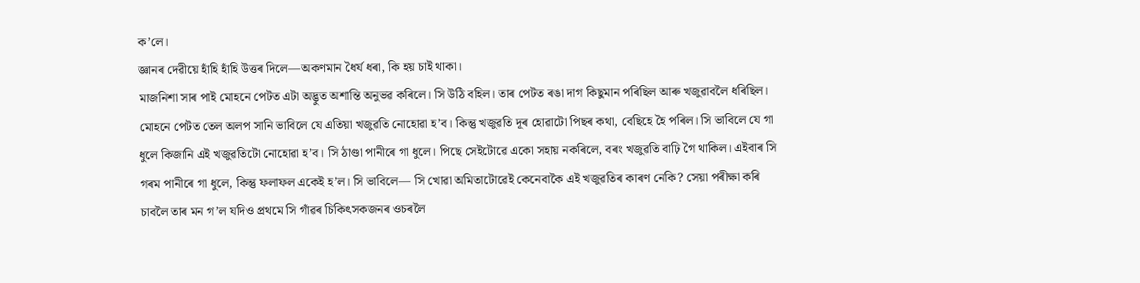ক’লে।
জ্ঞানৰ দেৱীয়ে হাঁহি হাঁহি উত্তৰ দিলে—অকণমান ধৈৰ্য ধৰা, কি হয় চাই থাকা।
মাজনিশা সাৰ পাই মোহনে পেটত এটা অদ্ভুত অশান্তি অনুভৱ কৰিলে। সি উঠি বহিল। তাৰ পেটত ৰঙা দাগ কিছুমান পৰিছিল আৰু খজুৱাবলৈ ধৰিছিল। মোহনে পেটত তেল অলপ সানি ভাবিলে যে এতিয়া খজুৱতি নোহোৱা হ’ব। কিন্তু খজুৱতি দূৰ হোৱাটো পিছৰ কথা, বেছিহে হৈ পৰিল। সি ভাবিলে যে গা ধুলে কিজানি এই খজুৱতিটো নোহোৱা হ’ব। সি ঠাণ্ডা পানীৰে গা ধুলে। পিছে সেইটোৱে একো সহায় নকৰিলে, বৰং খজুৱতি বাঢ়ি গৈ থাকিল। এইবাৰ সি গৰম পানীৰে গা ধুলে, কিন্তু ফলাফল একেই হ’ল। সি ভাবিলে— সি খোৱা অমিতাটোৱেই কেনেবাকৈ এই খজুৱতিৰ কাৰণ নেকি? সেয়া পৰীক্ষা কৰি চাবলৈ তাৰ মন গ’ল যদিও প্ৰথমে সি গাঁৱৰ চিকিৎসকজনৰ ওচৰলৈ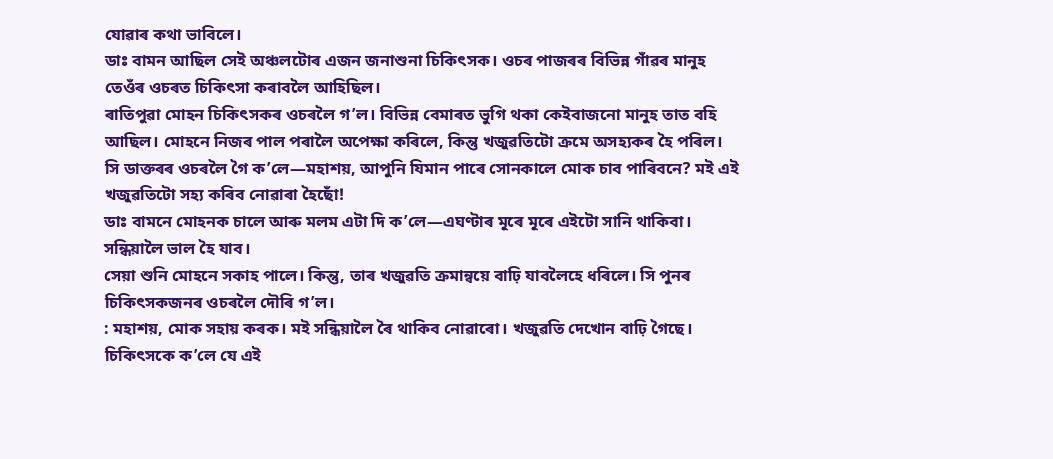যোৱাৰ কথা ভাবিলে।
ডাঃ বামন আছিল সেই অঞ্চলটোৰ এজন জনাশুনা চিকিৎসক। ওচৰ পাজৰৰ বিভিন্ন গাঁৱৰ মানুহ তেওঁৰ ওচৰত চিকিৎসা কৰাবলৈ আহিছিল।
ৰাতিপুৱা মোহন চিকিৎসকৰ ওচৰলৈ গ’ল। বিভিন্ন বেমাৰত ভুগি থকা কেইবাজনো মানুহ তাত বহি আছিল। মোহনে নিজৰ পাল পৰালৈ অপেক্ষা কৰিলে, কিন্তু খজুৱতিটো ক্ৰমে অসহ্যকৰ হৈ পৰিল। সি ডাক্তৰৰ ওচৰলৈ গৈ ক’লে—মহাশয়, আপুনি যিমান পাৰে সোনকালে মোক চাব পাৰিবনে? মই এই খজুৱতিটো সহ্য কৰিব নোৱাৰা হৈছোঁ!
ডাঃ বামনে মোহনক চালে আৰু মলম এটা দি ক’লে—এঘণ্টাৰ মূৰে মূৰে এইটো সানি থাকিবা। সন্ধিয়ালৈ ভাল হৈ যাব।
সেয়া শুনি মোহনে সকাহ পালে। কিন্তু, তাৰ খজুৱতি ক্ৰমান্বয়ে বাঢ়ি যাবলৈহে ধৰিলে। সি পুনৰ চিকিৎসকজনৰ ওচৰলৈ দৌৰি গ’ল।
: মহাশয়, মোক সহায় কৰক। মই সন্ধিয়ালৈ ৰৈ থাকিব নোৱাৰো। খজুৱতি দেখোন বাঢ়ি গৈছে।
চিকিৎসকে ক’লে যে এই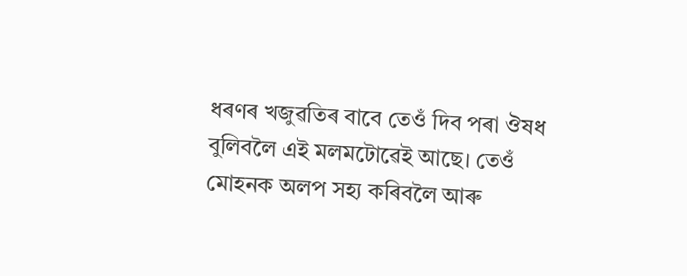ধৰণৰ খজুৱতিৰ বাবে তেওঁ দিব পৰা ঔষধ বুলিবলৈ এই মলমটোৱেই আছে। তেওঁ মোহনক অলপ সহ্য কৰিবলৈ আৰু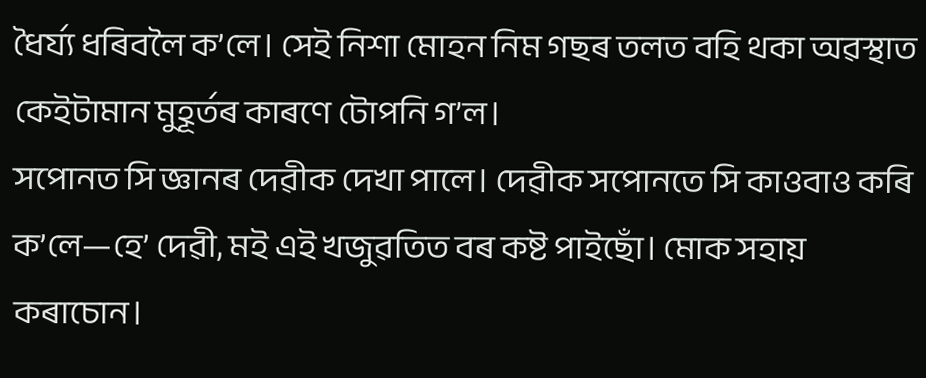ধৈৰ্য্য ধৰিবলৈ ক’লে। সেই নিশা মোহন নিম গছৰ তলত বহি থকা অৱস্থাত কেইটামান মুহূৰ্তৰ কাৰণে টোপনি গ’ল।
সপোনত সি জ্ঞানৰ দেৱীক দেখা পালে। দেৱীক সপোনতে সি কাওবাও কৰি ক’লে—হে’ দেৱী, মই এই খজুৱতিত বৰ কষ্ট পাইছোঁ। মোক সহায় কৰাচোন।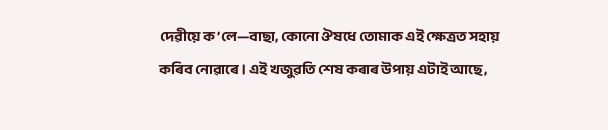দেৱীয়ে ক’লে—বাছা, কোনো ঔষধে তোমাক এই ক্ষেত্ৰত সহায় কৰিব নোৱাৰে। এই খজুৱতি শেষ কৰাৰ উপায় এটাই আছে,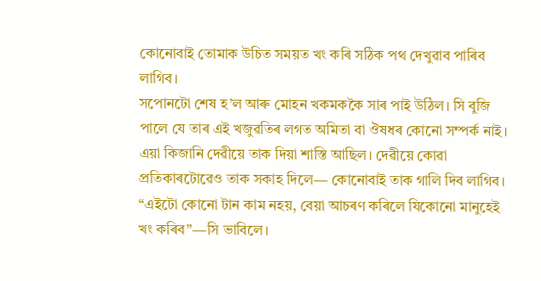কোনোবাই তোমাক উচিত সময়ত খং কৰি সঠিক পথ দেখুৱাব পাৰিব লাগিব।
সপোনটো শেষ হ’ল আৰু মোহন খকমককৈ সাৰ পাই উঠিল। সি বুজি পালে যে তাৰ এই খজুৱতিৰ লগত অমিতা বা ঔষধৰ কোনো সম্পৰ্ক নাই। এয়া কিজানি দেৱীয়ে তাক দিয়া শাস্তি আছিল। দেৱীয়ে কোৱা প্ৰতিকাৰটোৱেও তাক সকাহ দিলে— কোনোবাই তাক গালি দিব লাগিব।
“এইটো কোনো টান কাম নহয়, বেয়া আচৰণ কৰিলে যিকোনো মানুহেই খং কৰিব”—সি ভাবিলে।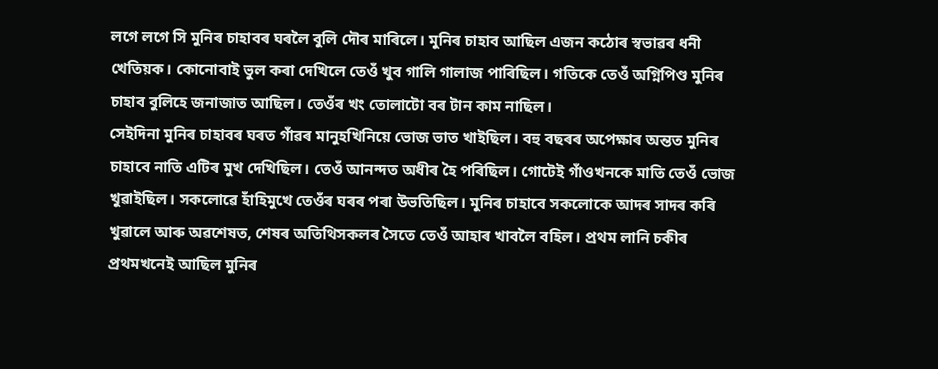লগে লগে সি মুনিৰ চাহাবৰ ঘৰলৈ বুলি দৌৰ মাৰিলে। মুনিৰ চাহাব আছিল এজন কঠোৰ স্বভাৱৰ ধনী খেতিয়ক। কোনোবাই ভুল কৰা দেখিলে তেওঁ খুব গালি গালাজ পাৰিছিল। গতিকে তেওঁ অগ্নিপিণ্ড মুনিৰ চাহাব বুলিহে জনাজাত আছিল। তেওঁৰ খং তোলাটো বৰ টান কাম নাছিল।
সেইদিনা মুনিৰ চাহাবৰ ঘৰত গাঁৱৰ মানুহখিনিয়ে ভোজ ভাত খাইছিল। বহু বছৰৰ অপেক্ষাৰ অন্তত মুনিৰ চাহাবে নাতি এটিৰ মুখ দেখিছিল। তেওঁ আনন্দত অধীৰ হৈ পৰিছিল। গোটেই গাঁওখনকে মাতি তেওঁ ভোজ খুৱাইছিল। সকলোৱে হাঁহিমুখে তেওঁৰ ঘৰৰ পৰা উভতিছিল। মুনিৰ চাহাবে সকলোকে আদৰ সাদৰ কৰি খুৱালে আৰু অৱশেষত, শেষৰ অতিথিসকলৰ সৈতে তেওঁ আহাৰ খাবলৈ বহিল। প্ৰথম লানি চকীৰ প্ৰথমখনেই আছিল মুনিৰ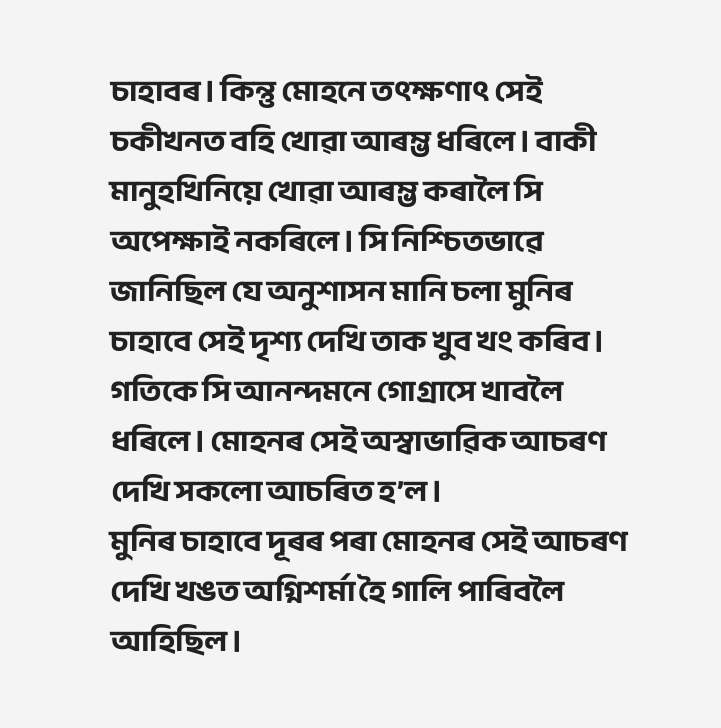চাহাবৰ। কিন্তু মোহনে তৎক্ষণাৎ সেই চকীখনত বহি খোৱা আৰম্ভ ধৰিলে। বাকী মানুহখিনিয়ে খোৱা আৰম্ভ কৰালৈ সি অপেক্ষাই নকৰিলে। সি নিশ্চিতভাৱে জানিছিল যে অনুশাসন মানি চলা মুনিৰ চাহাবে সেই দৃশ্য দেখি তাক খুব খং কৰিব। গতিকে সি আনন্দমনে গোগ্ৰাসে খাবলৈ ধৰিলে। মোহনৰ সেই অস্বাভাৱিক আচৰণ দেখি সকলো আচৰিত হ’ল।
মুনিৰ চাহাবে দূৰৰ পৰা মোহনৰ সেই আচৰণ দেখি খঙত অগ্নিশৰ্মা হৈ গালি পাৰিবলৈ আহিছিল।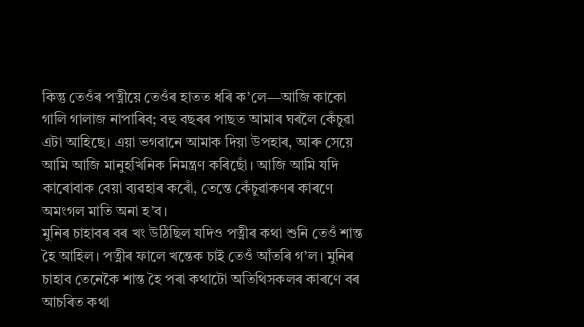কিন্তু তেওঁৰ পত্নীয়ে তেওঁৰ হাতত ধৰি ক’লে—আজি কাকো গালি গালাজ নাপাৰিব; বহু বছৰৰ পাছত আমাৰ ঘৰলৈ কেঁচুৱা এটা আহিছে। এয়া ভগৱানে আমাক দিয়া উপহাৰ, আৰু সেয়ে আমি আজি মানুহখিনিক নিমন্ত্ৰণ কৰিছোঁ। আজি আমি যদি কাৰোবাক বেয়া ব্যৱহাৰ কৰোঁ, তেন্তে কেঁচুৱাকণৰ কাৰণে অমংগল মাতি অনা হ’ব।
মুনিৰ চাহাবৰ বৰ খং উঠিছিল যদিও পত্নীৰ কথা শুনি তেওঁ শান্ত হৈ আহিল। পত্নীৰ ফালে খন্তেক চাই তেওঁ আঁতৰি গ’ল। মুনিৰ চাহাব তেনেকৈ শান্ত হৈ পৰা কথাটো অতিথিসকলৰ কাৰণে বৰ আচৰিত কথা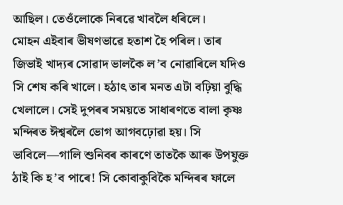আছিল। তেওঁলোকে নিৰৱে খাবলৈ ধৰিলে।
মোহন এইবাৰ ভীষণভাৱে হতাশ হৈ পৰিল। তাৰ জিভাই খাদ্যৰ সোৱাদ ভালকৈ ল’ব নোৱাৰিলে যদিও সি শেষ কৰি খালে। হঠাৎ তাৰ মনত এটা বঢ়িয়া বুদ্ধি খেলালে। সেই দুপৰৰ সময়তে সাধাৰণতে বালা কৃষ্ণ মন্দিৰত ঈশ্বৰলৈ ভোগ আগবঢ়োৱা হয়। সি ভাবিলে—গালি শুনিবৰ কাৰণে তাতকৈ আৰু উপযুক্ত ঠাই কি হ’ব পাৰে! সি কোবাকুবিকৈ মন্দিৰৰ ফালে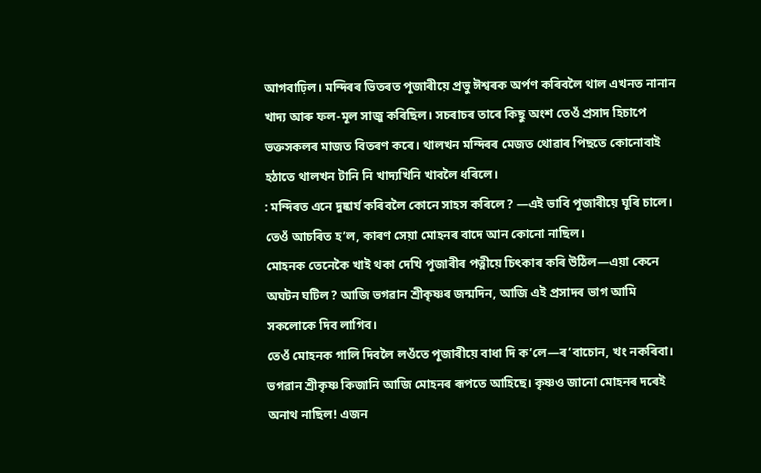আগবাঢ়িল। মন্দিৰৰ ভিতৰত পূজাৰীয়ে প্ৰভু ঈশ্বৰক অৰ্পণ কৰিবলৈ থাল এখনত নানান খাদ্য আৰু ফল-মূল সাজু কৰিছিল। সচৰাচৰ তাৰে কিছু অংশ তেওঁ প্ৰসাদ হিচাপে ভক্তসকলৰ মাজত বিতৰণ কৰে। থালখন মন্দিৰৰ মেজত থোৱাৰ পিছতে কোনোবাই হঠাতে থালখন টানি নি খাদ্যখিনি খাবলৈ ধৰিলে।
: মন্দিৰত এনে দুষ্কাৰ্য কৰিবলৈ কোনে সাহস কৰিলে? —এই ভাবি পূজাৰীয়ে ঘূৰি চালে। তেওঁ আচৰিত হ’ল, কাৰণ সেয়া মোহনৰ বাদে আন কোনো নাছিল।
মোহনক তেনেকৈ খাই থকা দেখি পূজাৰীৰ পত্নীয়ে চিৎকাৰ কৰি উঠিল—এয়া কেনে অঘটন ঘটিল? আজি ভগৱান শ্ৰীকৃষ্ণৰ জন্মদিন, আজি এই প্ৰসাদৰ ভাগ আমি সকলোকে দিব লাগিব।
তেওঁ মোহনক গালি দিবলৈ লওঁতে পূজাৰীয়ে বাধা দি ক’লে—ৰ’বাচোন, খং নকৰিবা। ভগৱান শ্ৰীকৃষ্ণ কিজানি আজি মোহনৰ ৰূপতে আহিছে। কৃষ্ণও জানো মোহনৰ দৰেই অনাথ নাছিল! এজন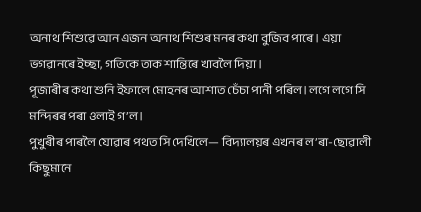অনাথ শিশুৱে আন এজন অনাথ শিশুৰ মনৰ কথা বুজিব পাৰে। এয়া ভগৱানৰে ইচ্ছা, গতিকে তাক শান্তিৰে খাবলৈ দিয়া।
পূজাৰীৰ কথা শুনি ইফালে মোহনৰ আশাত চেঁচা পানী পৰিল। লগে লগে সি মন্দিৰৰ পৰা ওলাই গ’ল।
পুখুৰীৰ পাৰলৈ যোৱাৰ পথত সি দেখিলে— বিদ্যালয়ৰ এখনৰ ল’ৰা-ছোৱালী কিছুমানে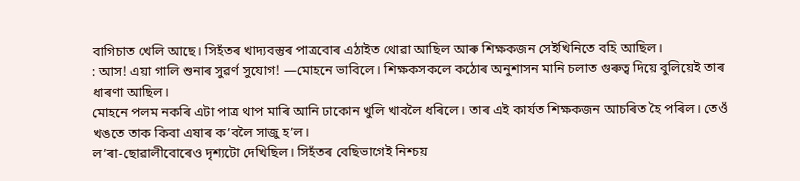বাগিচাত খেলি আছে। সিহঁতৰ খাদ্যবস্তুৰ পাত্ৰবোৰ এঠাইত থোৱা আছিল আৰু শিক্ষকজন সেইখিনিতে বহি আছিল।
: আস! এয়া গালি শুনাৰ সুৱৰ্ণ সুযোগ! —মোহনে ভাবিলে। শিক্ষকসকলে কঠোৰ অনুশাসন মানি চলাত গুৰুত্ব দিয়ে বুলিয়েই তাৰ ধাৰণা আছিল।
মোহনে পলম নকৰি এটা পাত্ৰ থাপ মাৰি আনি ঢাকোন খুলি খাবলৈ ধৰিলে। তাৰ এই কাৰ্যত শিক্ষকজন আচৰিত হৈ পৰিল। তেওঁ খঙতে তাক কিবা এষাৰ ক’বলৈ সাজু হ’ল।
ল’ৰা-ছোৱালীবোৰেও দৃশ্যটো দেখিছিল। সিহঁতৰ বেছিভাগেই নিশ্চয়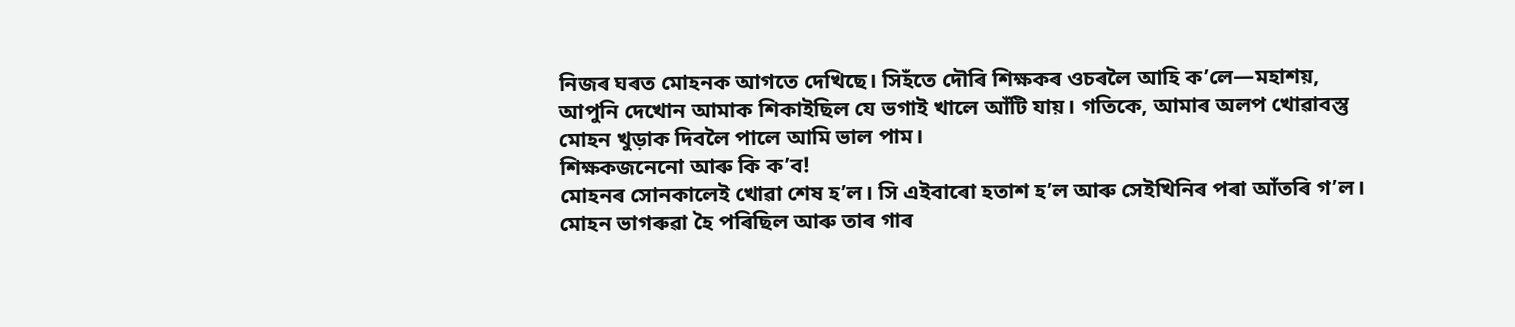নিজৰ ঘৰত মোহনক আগতে দেখিছে। সিহঁতে দৌৰি শিক্ষকৰ ওচৰলৈ আহি ক’লে—মহাশয়, আপুনি দেখোন আমাক শিকাইছিল যে ভগাই খালে আঁটি যায়। গতিকে, আমাৰ অলপ খোৱাবস্তু মোহন খুড়াক দিবলৈ পালে আমি ভাল পাম।
শিক্ষকজনেনো আৰু কি ক’ব!
মোহনৰ সোনকালেই খোৱা শেষ হ’ল। সি এইবাৰো হতাশ হ’ল আৰু সেইখিনিৰ পৰা আঁতৰি গ’ল। মোহন ভাগৰুৱা হৈ পৰিছিল আৰু তাৰ গাৰ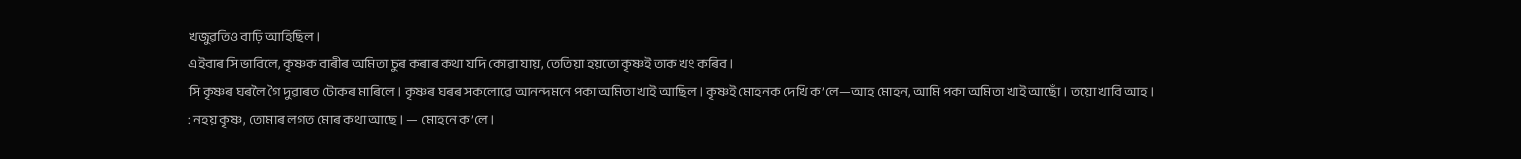খজুৱতিও বাঢ়ি আহিছিল।
এইবাৰ সি ভাবিলে, কৃষ্ণক বাৰীৰ অমিতা চুৰ কৰাৰ কথা যদি কোৱা যায়, তেতিয়া হয়তো কৃষ্ণই তাক খং কৰিব।
সি কৃষ্ণৰ ঘৰলৈ গৈ দুৱাৰত টোকৰ মাৰিলে। কৃষ্ণৰ ঘৰৰ সকলোৱে আনন্দমনে পকা অমিতা খাই আছিল। কৃষ্ণই মোহনক দেখি ক’লে—আহ মোহন, আমি পকা অমিতা খাই আছোঁ। তয়ো খাবি আহ।
: নহয় কৃষ্ণ, তোমাৰ লগত মোৰ কথা আছে। — মোহনে ক’লে।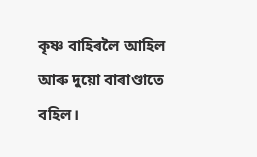কৃষ্ণ বাহিৰলৈ আহিল আৰু দুয়ো বাৰাণ্ডাতে বহিল।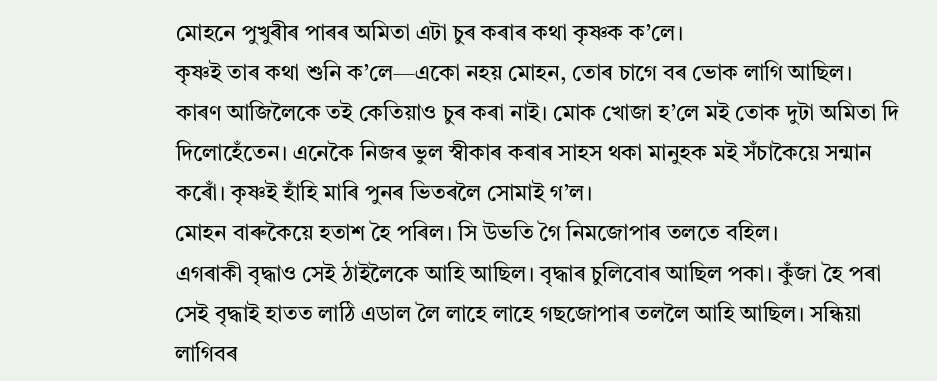মোহনে পুখুৰীৰ পাৰৰ অমিতা এটা চুৰ কৰাৰ কথা কৃষ্ণক ক’লে।
কৃষ্ণই তাৰ কথা শুনি ক’লে—একো নহয় মোহন, তোৰ চাগে বৰ ভোক লাগি আছিল। কাৰণ আজিলৈকে তই কেতিয়াও চুৰ কৰা নাই। মোক খোজা হ’লে মই তোক দুটা অমিতা দি দিলোহেঁতেন। এনেকৈ নিজৰ ভুল স্বীকাৰ কৰাৰ সাহস থকা মানুহক মই সঁচাকৈয়ে সন্মান কৰোঁ। কৃষ্ণই হাঁহি মাৰি পুনৰ ভিতৰলৈ সোমাই গ’ল।
মোহন বাৰুকৈয়ে হতাশ হৈ পৰিল। সি উভতি গৈ নিমজোপাৰ তলতে বহিল।
এগৰাকী বৃদ্ধাও সেই ঠাইলৈকে আহি আছিল। বৃদ্ধাৰ চুলিবোৰ আছিল পকা। কুঁজা হৈ পৰা সেই বৃদ্ধাই হাতত লাঠি এডাল লৈ লাহে লাহে গছজোপাৰ তললৈ আহি আছিল। সন্ধিয়া লাগিবৰ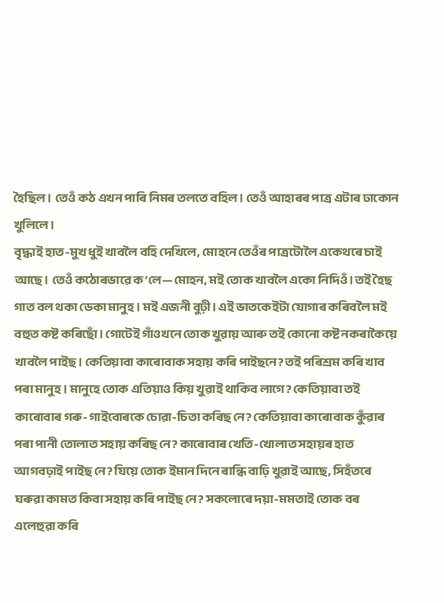হৈছিল। তেওঁ কঠ এখন পাৰি নিমৰ তলতে বহিল। তেওঁ আহাৰৰ পাত্ৰ এটাৰ ঢাকোন খুলিলে।
বৃদ্ধাই হাত-মুখ ধুই খাবলৈ বহি দেখিলে, মোহনে তেওঁৰ পাত্ৰটোলৈ একেথৰে চাই আছে। তেওঁ কঠোৰভাৱে ক’লে—মোহন, মই তোক খাবলৈ একো নিদিওঁ। তই হৈছ গাত বল থকা ডেকা মানুহ। মই এজনী বুঢ়ী। এই ভাতকেইটা যোগাৰ কৰিবলৈ মই বহুত কষ্ট কৰিছোঁ। গোটেই গাঁওখনে তোক খুৱায় আৰু তই কোনো কষ্ট নকৰাকৈয়ে খাবলৈ পাইছ। কেতিয়াবা কাৰোবাক সহায় কৰি পাইছনে? তই পৰিশ্ৰম কৰি খাব পৰা মানুহ। মানুহে তোক এতিয়াও কিয় খুৱাই থাকিব লাগে? কেতিয়াবা তই কাৰোবাৰ গৰু-গাইবোৰকে চোৱা-চিতা কৰিছ নে? কেতিয়াবা কাৰোবাক কুঁৱাৰ পৰা পানী তোলাত সহায় কৰিছ নে? কাৰোবাৰ খেতি-খোলাত সহায়ৰ হাত আগবঢ়াই পাইছ নে? যিয়ে তোক ইমান দিনে ৰান্ধি বাঢ়ি খুৱাই আছে, সিহঁতৰে ঘৰুৱা কামত কিবা সহায় কৰি পাইছ নে? সকলোৰে দয়া-মমতাই তোক বৰ এলেহুৱা কৰি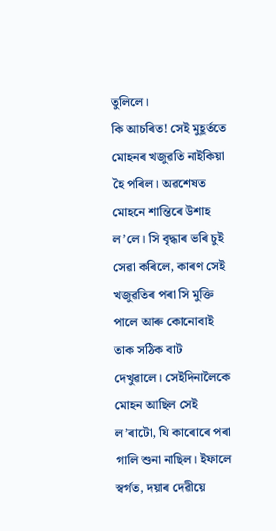তুলিলে।
কি আচৰিত! সেই মুহূৰ্ততে মোহনৰ খজুৱতি নাইকিয়া হৈ পৰিল। অৱশেষত মোহনে শান্তিৰে উশাহ ল’লে। সি বৃদ্ধাৰ ভৰি চুই সেৱা কৰিলে, কাৰণ সেই খজুৱতিৰ পৰা সি মুক্তি পালে আৰু কোনোবাই তাক সঠিক বাট দেখুৱালে। সেইদিনালৈকে মোহন আছিল সেই ল’ৰাটো, যি কাৰোৰে পৰা গালি শুনা নাছিল। ইফালে স্বৰ্গত, দয়াৰ দেৱীয়ে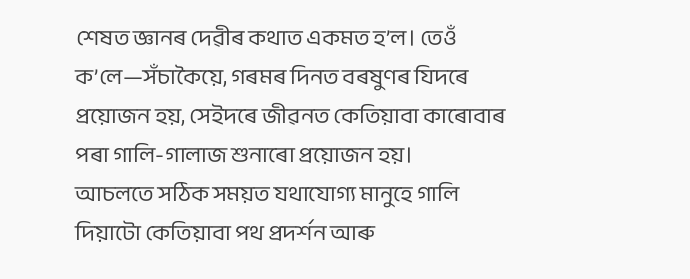শেষত জ্ঞানৰ দেৱীৰ কথাত একমত হ’ল। তেওঁ ক’লে—সঁচাকৈয়ে, গৰমৰ দিনত বৰষুণৰ যিদৰে প্ৰয়োজন হয়, সেইদৰে জীৱনত কেতিয়াবা কাৰোবাৰ পৰা গালি-গালাজ শুনাৰো প্ৰয়োজন হয়।
আচলতে সঠিক সময়ত যথাযোগ্য মানুহে গালি দিয়াটো কেতিয়াবা পথ প্ৰদৰ্শন আৰু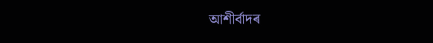আশীৰ্বাদৰ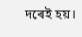দৰেই হয়।